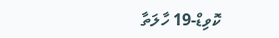ކޮވިޑް-19 ހާލަތާ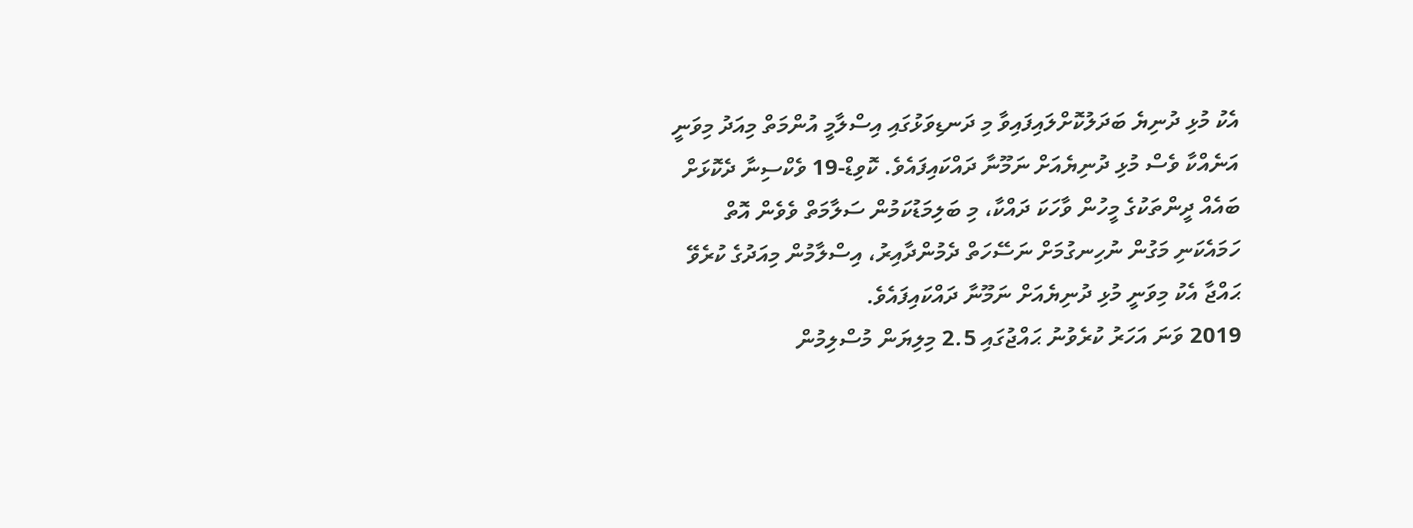އެކު މުޅި ދުނިޔެ ބަދަލުކޮށްލައިފައިވާ މި ދަނޑިވަޅުގައި އިސްލާމީ އުންމަތް މިއަދު މިވަނީ އަނެއްކާ ވެސް މުޅި ދުނިޔެއަށް ނަމޫނާ ދައްކައިފައެވެ. ކޮވިޑް-19 ވެކްސިނާ ދެކޮޅަށް ބައެއް ދީންތަކުގެ މީހުން ވާހަކަ ދައްކާ، މި ބަލިމަޑުކަމުން ސަލާމަތް ވެވެން އޮތް ހަމައެކަނި މަގުން ނުހިނގުމަށް ނަސޭހަތް ދެމުންދާއިރު، އިސްލާމުން މިއަދުގެ ކުރެވޭ ޙައްޖާ އެކު މިވަނީ މުޅި ދުނިޔެއަށް ނަމޫނާ ދައްކައިފައެވެ.
2019 ވަނަ އަހަރު ކުރެވުނު ޙައްޖުގައި 2.5 މިލިޔަން މުސްލިމުން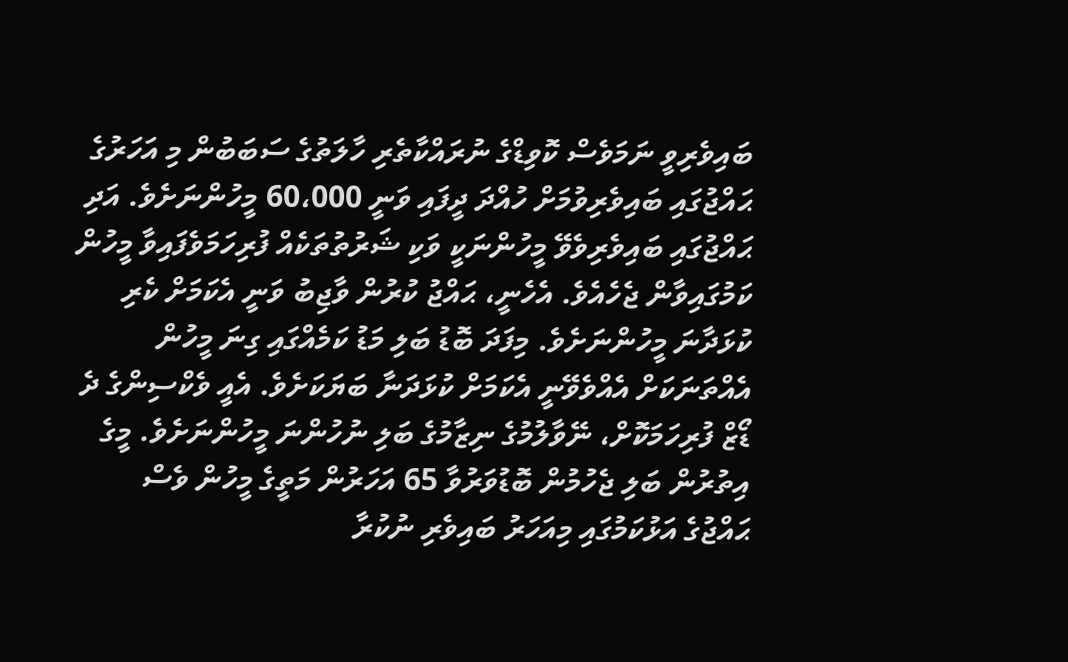ބައިވެރިވީ ނަމަވެސް ކޮވިޑްގެ ނުރައްކާތެރި ހާލަތުގެ ސަބަބުން މި އަހަރުގެ ޙައްޖުގައި ބައިވެރިވުމަށް ހުއްދަ ދީފައި ވަނީ 60،000 މީހުންނަށެވެ. އަދި ޙައްޖުގައި ބައިވެރިވެވޭ މީހުންނަކީ ވަކި ޝަރުތުތަކެއް ފުރިހަމަވެފައިވާ މީހުން ކަމުގައިވާން ޖެހެއެވެ. އެހެނީ، ޙައްޖު ކުރުން ވާޖިބު ވަނީ އެކަމަށް ކެރި ކުޅަދާނަ މީހުންނަށެވެ. މިފަދަ ބޮޑު ބަލި މަޑު ކަމެއްގައި ގިނަ މީހުން އެއްތަނަކަށް އެއްވެވޭނީ އެކަމަށް ކުޅަދަނާ ބަޔަކަށެވެ. އެއީ ވެކްސިންގެ ދެ ޑޯޒް ފުރިހަމަކޮށް، ނޭވާލުމުގެ ނިޒާމުގެ ބަލި ނުހުންނަ މީހުންނަށެވެ. މީގެ އިތުރުން ބަލި ޖެހުމުން ބޮޑުވަރުވާ 65 އަހަރުން މަތީގެ މީހުން ވެސް ޙައްޖުގެ އަޅުކަމުގައި މިއަހަރު ބައިވެރި ނުކުރާ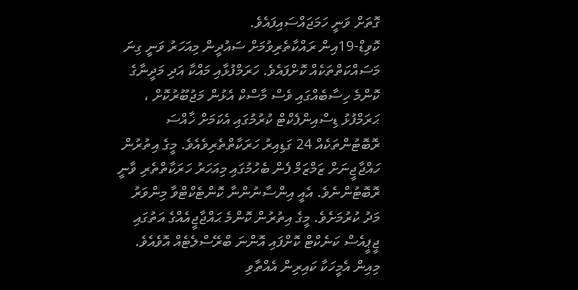ގޮތަށް ވަނީ ހަމަޖައްސައިފައެވެ.
ކޮވިޑް-19އިން ރައްކާތެރިވުމަށް ސައުދީން މިއަހަރު ވަނީ ގިނަ މަސައްކަތްތަކެއް ކޮށްފައެވެ. ހަރަމްފުޅާއި މައްކާ އަދި މަދީނާގެ ކޮންމެ ހިސާބެއްގައި ވެސް މާސްކް އެޅުން މަޖުބޫރުކޮށް ، ޙަރަމްފުޅު ޑިސްއިންފެކްޓް ކުރުމުގައި އެކަމަށް ޚާއްސަ ރޮބޮޓުންތަކެއް 24 ގަޑިއިރު ހަރަކާތްތެރިވެއެވެ. މީގެ އިތުރުން ހައްޖާޖީނަށް ޒަމްޒަމް ފެން ބެހުމުގައި މިއަހަރު ހަރަކާތްތެރި ވާނީ ރޮބޮޓުންނެވެ. އެއީ އިންސާނުންނާ ކޮންޓެކްޓްވާ މިންވަރު މަދު ކުރުމަށެވެ. މީގެ އިތުރުން ކޮންމެ ޙައްޖާޖީއެއްގެ އަތުގައި ޖީޕީއެސް ކަނެކްޓް ކޮށްފައި އޮންނަ ބްރޭސްލެޓެއް އޮވެއެވެ. މިއިން އެމީހަކާ ކައިރިން އެއްތާވި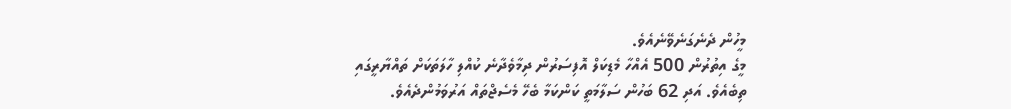މީހުން ދެނެގަނެވޭނެއެވެ.
މީގެ އިތުރުން 500 އެއްހާ މެޑިކަލް އޮފިސަރުން ދިމާވެދާނެ ކުއްލި ހާލަތަކަށް ތައްޔާރީގައި ތިބެއެވެ. އަދި 62 ބަހުން ސަލާމަތީ ކަންކަމާ ބެހޭ މެސެޖްތައް އަރުވަމުންދެއެވެ.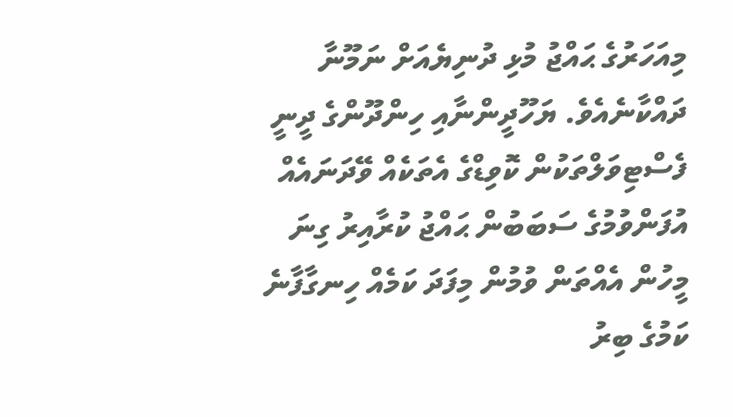މިއަހަރުގެ ޙައްޖު މުޅި ދުނިޔެއަށް ނަމޫނާ ދައްކާނެއެވެ. ޔަހޫދީންނާއި ހިންދޫންގެ ދީނީ ފެސްޓިވަލްތަކުން ކޮވިޑްގެ އެތަކެއް ވޭދަނައެއް އުފަންވުމުގެ ސަބަބުން ޙައްޖު ކުރާއިރު ގިނަ މީހުން އެއްތަން ވުމުން މިފަދަ ކަމެއް ހިނގާފާނެ ކަމުގެ ބިރު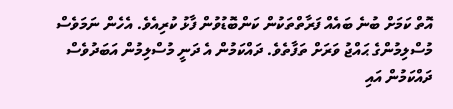އޮތް ކަމަށް ބުނެ ބައެއް ފަރާތްތަކުން ކަންބޮޑުވުން ފާޅު ކުރިއެވެ. އެހެން ނަމަވެސް މުސްލިމުންގެ ޙައްޖު ވަރަށް ތަފާތެވެ. ދައްކަމުން އެ ދަނީ މުސްލިމުން އަބަދުވެސް ދައްކަމުން އައި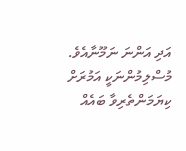އަދި އަންނަ ނަމޫނާއެވެ. މުސްލިމުންނަކީ އަމުރަށް ކިޔަމަންތެރިވާ ބައެއް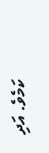ކަމެވެ. އަދި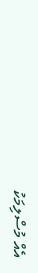އެއް މުސްލިމަކު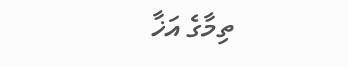ތިމާގެ އަޚާ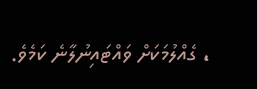، ގެއްލުމަކަށް ވައްޓައިނުލާނެ ކަމެވެ.